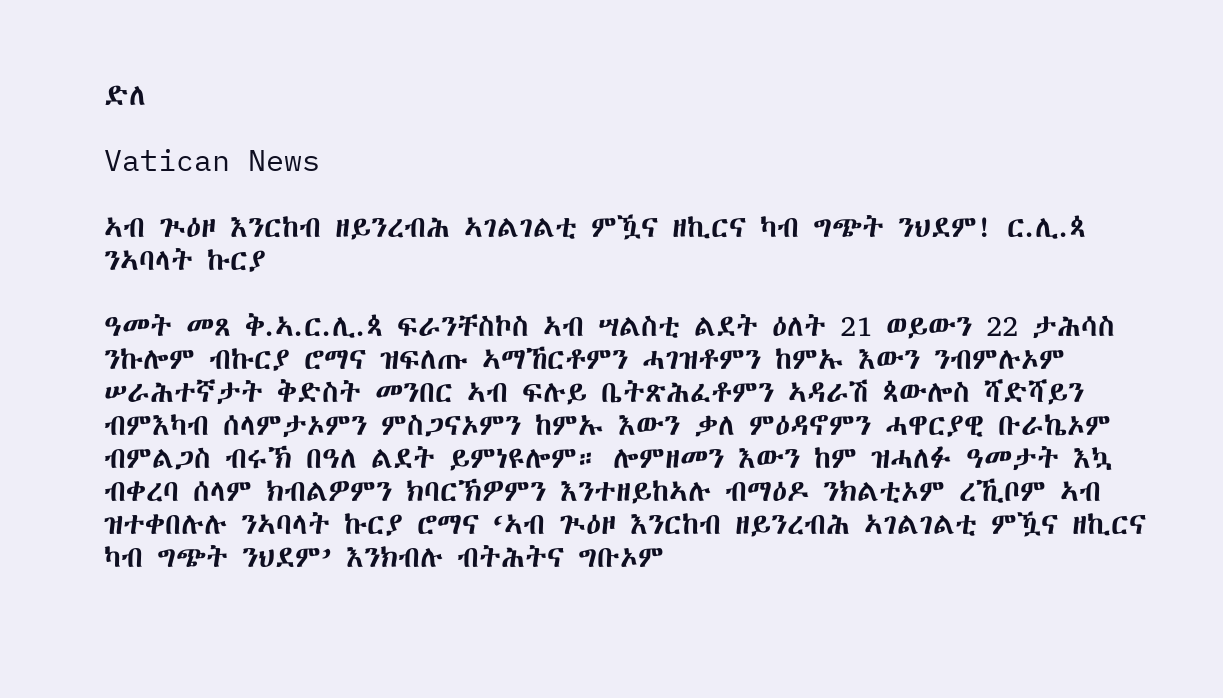ድለ

Vatican News

ኣብ ጒዕዞ እንርከብ ዘይንረብሕ ኣገልገልቲ ምዃና ዘኪርና ካብ ግጭት ንህደም! ር.ሊ.ጳ ንኣባላት ኩርያ

ዓመት መጸ ቅ.ኣ.ር.ሊ.ጳ ፍራንቸስኮስ ኣብ ሣልስቲ ልደት ዕለት 21 ወይውን 22 ታሕሳስ ንኩሎም ብኩርያ ሮማና ዝፍለጡ ኣማኸርቶምን ሓገዝቶምን ከምኡ እውን ንብምሉኦም ሠራሕተኛታት ቅድስት መንበር ኣብ ፍሉይ ቤትጽሕፈቶምን ኣዳራሽ ጳውሎስ ሻድሻይን ብምእካብ ሰላምታኦምን ምስጋናኦምን ከምኡ እውን ቃለ ምዕዳኖምን ሓዋርያዊ ቡራኬኦም ብምልጋስ ብሩኽ በዓለ ልደት ይምነዩሎም። ሎምዘመን እውን ከም ዝሓለፉ ዓመታት እኳ ብቀረባ ሰላም ክብልዎምን ክባርኽዎምን እንተዘይከኣሉ ብማዕዶ ንክልቲኦም ረኺቦም ኣብ ዝተቀበሉሉ ንኣባላት ኩርያ ሮማና ‘ኣብ ጒዕዞ እንርከብ ዘይንረብሕ ኣገልገልቲ ምዃና ዘኪርና ካብ ግጭት ንህደም’ እንክብሉ ብትሕትና ግቡኦም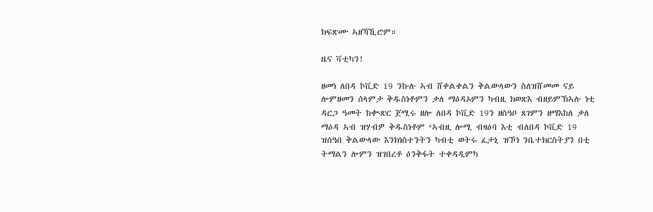ክፍጽሙ ኣዘኻኺሮም።

ዜና ቫቲካን!

ዘመነ ለበዳ ኮቪድ 19 ንኩሉ ኣብ ሸቀልቀልን ቅልውላውን ስለዝሸመመ ናይ ሎምዘመን ሰላምታ ቅዱስነቶምን ቃለ ማዕዳኦምን ካብዚ ክወጽእ ብዘይምኽኣሉ ነቲ ዳርጋ ዓመት ከቊጽር ጀሚሩ ዘሎ ለበዳ ኮቪድ 19ን ዘስዓቦ ጸገምን ዘማእከለ ቃለ ማዕዳ ኣብ ዝሃብዎ ቅዱስነቶም ‘ኣብዚ ሎሚ ብዛዕባ እቲ ብለበዳ ኮቪድ 19 ዝሰዓበ ቅልውላው እንክነስተንትን ካብቲ ወትሩ ፈታኒ ዝኾነ ንቤተክርስትያን በቲ ትማልን ሎምን ዝገበረቶ ዕንቅፋት ተቀዳዲምካ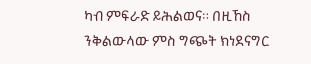ካብ ምፍራድ ይሕልወና። በዚኸስ ንቅልውላው ምስ ግጭት ክነደናግር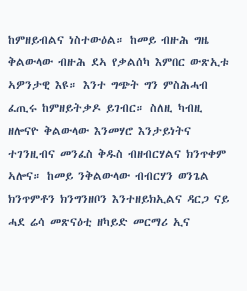ከምዘይብልና ነስተውዕል። ከመይ ብዙሕ ግዜ ቅልውላው ብዙሕ ደኣ የቃልሰካ እምበር ውጽኢቱ ኣዎንታዊ እዩ። እንተ ግጭት ግን ምስሕሓብ ፈጢሩ ከምዘይትቃዶ ይገብር። ስለዚ ካብዚ ዘሎናዮ ቅልውላው እንመሃሮ እንታይነትና ተገንዚብና መንፈስ ቅዱስ ብዘብርሃልና ክንጥቀም ኣሎና። ከመይ ንቅልውላው ብብርሃን ወንጌል ክንጥምቶን ክንግንዘቦን እንተዘይክኢልና ዳርጋ ናይ ሓደ ሬሳ መጽናዕቲ ዘካይድ መርማሪ ኢና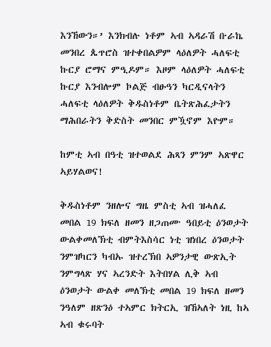እንኸውን።’ እንክብሉ ነቶም ኣብ ኣዳራሽ ቡራኬ መንበረ ጴጥሮስ ዝተቀበልዎም ላዕለዎት ሓለፍቲ ኩርያ ሮማና ምዒዶም። እዞም ላዕለዎት ሓለፍቲ ኩርያ እንብሎም ኮልጅ ብፁዓን ካርዲናላትን ሓለፍቲ ላዕለዎት ቅዱስነቶም ቤትጽሕፈታትን ማሕበራትን ቅድስት መንበር ምዃኖም እዮም።

ከምቲ ኣብ በዓቲ ዝተወልደ ሕጻን ምንም ኣጽዋር ኣይሃልወና!

ቅዱስነቶም ንዘሎና ግዜ ምስቲ ኣብ ዝሓለፈ መበል 19 ክፍለ ዘመን ዘጋጠሙ ዓበይቲ ዕንወታት ውልቀመለኽቲ ብምትእስሳር ነቲ ዝነበረ ዕንወታት ንምዝካርን ካብኡ ዝተረኽበ ኣዎንታዊ ውጽኢት ንምግላጽ ሃና ኣረንድት እትበሃል ሊቅ ኣብ ዕንወታት ውልቀ መለኽቲ መበል 19 ክፍለ ዘመን ንዓለም ዘጽንዕ ተኣምር ክትርኢ ዝኸኣለት ነዚ ከኣ ኣብ ቁሩባት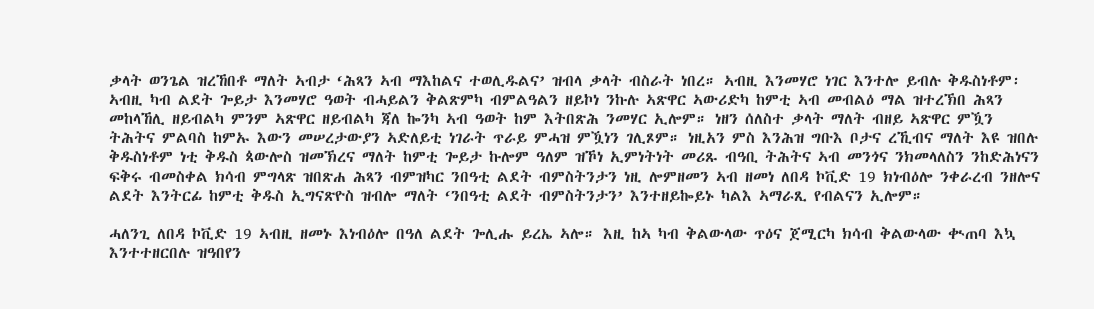ቃላት ወንጌል ዝረኸበቶ ማለት ኣብታ ‘ሕጻን ኣብ ማእከልና ተወሊዱልና’ ዝብላ ቃላት ብስራት ነበረ። ኣብዚ እንመሃሮ ነገር እንተሎ ይብሉ ቅዱስነቶም፡ ኣብዚ ካብ ልደት ጐይታ እንመሃሮ ዓወት ብሓይልን ቅልጽምካ ብምልዓልን ዘይኮነ ንኩሉ ኣጽዋር ኣውሪድካ ከምቲ ኣብ መብልዕ ማል ዝተረኽበ ሕጻን መከላኸሊ ዘይብልካ ምንም ኣጽዋር ዘይብልካ ጃለ ኰንካ ኣብ ዓወት ከም እትበጽሕ ንመሃር ኢሎም። ነዘን ሰለስተ ቃላት ማለት ብዘይ ኣጽዋር ምዃን ትሕትና ምልባስ ከምኡ እውን መሠረታውያን ኣድለይቲ ነገራት ጥራይ ምሓዝ ምዃነን ገሊጾም። ነዚአን ምስ እንሕዝ ግቡእ ቦታና ረኺብና ማለት እዩ ዝበሉ ቅዱስነቶም ነቲ ቅዱስ ጳውሎስ ዝመኽረና ማለት ከምቲ ጐይታ ኩሎም ዓለም ዝኾነ ኢምነትነት መሪጹ ብዓቢ ትሕትና ኣብ መንጎና ንክመላለስን ንከድሕነናን ፍቅሩ ብመስቀል ክሳብ ምግላጽ ዝበጽሐ ሕጻን ብምዝካር ንበዓቲ ልደት ብምስትንታን ነዚ ሎምዘመን ኣብ ዘመነ ለበዳ ኮቪድ 19 ክነብዕሎ ንቀራረብ ንዘሎና ልደት እንትርፊ ከምቲ ቅዱስ ኢግናጽዮስ ዝብሎ ማለት ‘ንበዓቲ ልደት ብምስትንታን’ እንተዘይኰይኑ ካልእ ኣማራጺ የብልናን ኢሎም።

ሓለንጊ ለበዳ ኮቪድ 19 ኣብዚ ዘመኑ እነብዕሎ በዓለ ልደት ጐሊሑ ይረኤ ኣሎ። እዚ ከኣ ካብ ቅልውላው ጥዕና ጀሚርካ ክሳብ ቅልውላው ቊጠባ እኳ እንተተዘርበሉ ዝዓበየን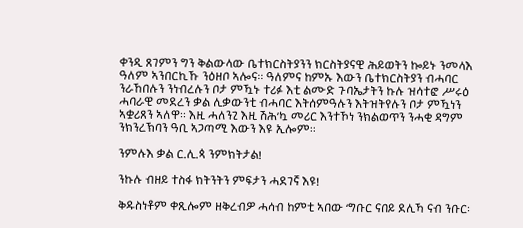ቀንዲ ጸገምን ግን ቅልውላው ቤተክርስትያንን ክርስትያናዊ ሕይወትን ኰይኑ ንመላእ ዓለም ኣንበርኪኹ ንዕዘቦ ኣሎና። ዓለምና ከምኡ እውን ቤተክርስትያን ብሓባር ንራኸበሉን ንነብረሉን ቦታ ምዃኑ ተሪፉ እቲ ልሙድ ጉባኤታትን ኩሉ ዝሳተፎ ሥሩዕ ሓባራዊ መደረን ቃል ሊቃውንቲ ብሓባር እትሰምዓሉን እትዝትየሉን ቦታ ምዃነን ኣቋሪጸን ኣለዋ። እዚ ሓለንጊ እዚ ሽሕ’ኳ መሪር እንተኾነ ንክልወጥን ንሓቂ ዳግም ንክንረኽባን ዓቢ ኣጋጣሚ እውን እዩ ኢሎም።

ንምሉእ ቃል ር.ሊ.ጳ ንምክትታል!

ንኩሉ ብዘይ ተስፋ ክትንትን ምፍታን ሓደገኛ እዩ!

ቅዱስነቶም ቀጺሎም ዘቅረብዎ ሓሳብ ከምቲ ኣበው ‘ግቡር ናበይ ደሊኻ ናብ ንቡር፡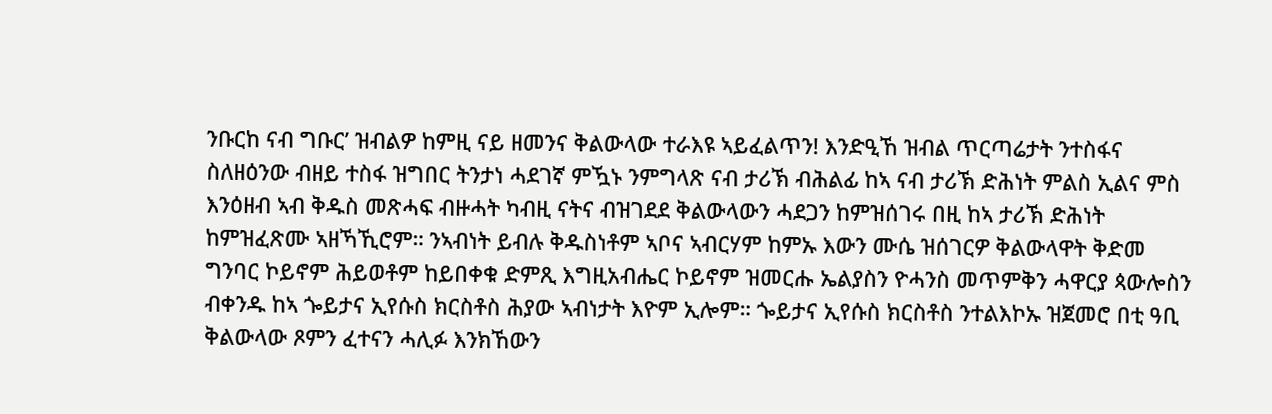ንቡርከ ናብ ግቡር’ ዝብልዎ ከምዚ ናይ ዘመንና ቅልውላው ተራእዩ ኣይፈልጥን! እንድዒኸ ዝብል ጥርጣሬታት ንተስፋና ስለዘዕንው ብዘይ ተስፋ ዝግበር ትንታነ ሓደገኛ ምዃኑ ንምግላጽ ናብ ታሪኽ ብሕልፊ ከኣ ናብ ታሪኽ ድሕነት ምልስ ኢልና ምስ እንዕዘብ ኣብ ቅዱስ መጽሓፍ ብዙሓት ካብዚ ናትና ብዝገደደ ቅልውላውን ሓደጋን ከምዝሰገሩ በዚ ከኣ ታሪኽ ድሕነት ከምዝፈጽሙ ኣዘኻኺሮም። ንኣብነት ይብሉ ቅዱስነቶም ኣቦና ኣብርሃም ከምኡ እውን ሙሴ ዝሰገርዎ ቅልውላዋት ቅድመ ግንባር ኮይኖም ሕይወቶም ከይበቀቁ ድምጺ እግዚአብሔር ኮይኖም ዝመርሑ ኤልያስን ዮሓንስ መጥምቅን ሓዋርያ ጳውሎስን ብቀንዱ ከኣ ጐይታና ኢየሱስ ክርስቶስ ሕያው ኣብነታት እዮም ኢሎም። ጐይታና ኢየሱስ ክርስቶስ ንተልእኮኡ ዝጀመሮ በቲ ዓቢ ቅልውላው ጾምን ፈተናን ሓሊፉ እንክኸውን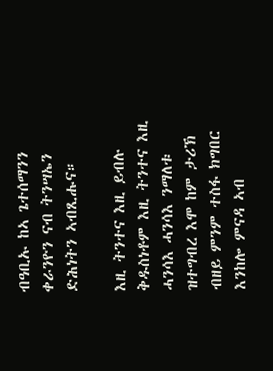ብዓቢኡ ከኣ ጌተሰማንን ቀራንዮን ናብ ትንሣኤን ድሕነትን ኣብጺሑና።

እዚ ትንተና እዚ ይብሉ ቅዱስነቶም እዚ ትንተና እዚ ሓንሳእ ሓንሳእ ንማለቱ ዝተግብረ እሞ ከም ታሪኽ ብዘይ ምንም ተስፋ ክግበር እንከሎ ምናዳ ኣብ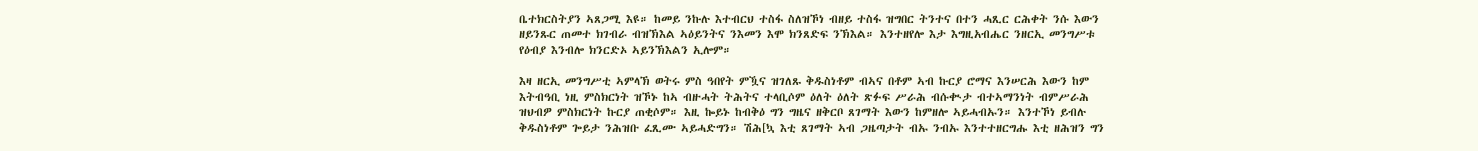ቤተክርስትያን ኣጸጋሚ እዩ። ከመይ ንኩሉ እተብርህ ተስፋ ስለዝኾነ ብዘይ ተስፋ ዝግበር ትንተና በተን ሓጺር ርሕቀት ንሱ እውን ዘይንጹር ጠመተ ክገብራ ብዝኽእል ኣዕይንትና ንእመን እሞ ክንጸድፍ ንኽእል። እንተዘየሎ እታ እግዚአብሔር ንዘርኢ መንግሥቱ የዕብያ እንብሎ ክንርድኦ ኣይንኽእልን ኢሎም።

እዛ ዘርኢ መንግሥቲ ኣምላኽ ወትሩ ምስ ዓበየት ምዃና ዝገለጹ ቅዱስነቶም ብኣና በቶም ኣብ ኩርያ ሮማና እንሠርሕ እውን ከም እትብዓቢ ነዚ ምስክርነት ዝኾኑ ከኣ ብዙሓት ትሕትና ተላቢሶም ዕለት ዕለት ጽፉፍ ሥራሕ ብሱቊታ ብተኣማንነት ብምሥራሕ ዝህብዎ ምስክርነት ኩርያ ጠቂሶም። እዚ ኰይኑ ከብቅዕ ግን ግዜና ዘቅርቦ ጸገማት እውን ከምዘሎ ኣይሓብኡን። እንተኾነ ይብሉ ቅዱስነቶም ጐይታ ንሕዝቡ ፈጺሙ ኣይሓድግን። ሽሕ[ኳ እቲ ጸገማት ኣብ ጋዜጣታት ብኡ ንብኡ እንተተዘርግሑ እቲ ዘሕዝን ግን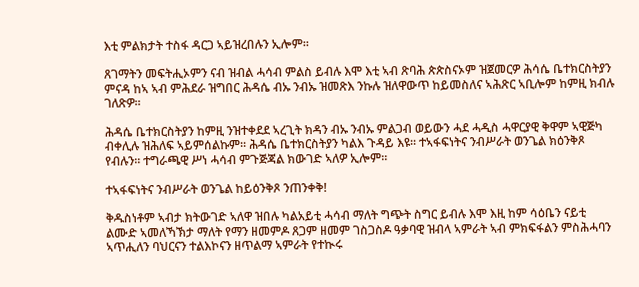እቲ ምልክታት ተስፋ ዳርጋ ኣይዝረበሉን ኢሎም።

ጸገማትን መፍትሒኦምን ናብ ዝብል ሓሳብ ምልስ ይብሉ እሞ እቲ ኣብ ጽባሕ ጵጵስናኦም ዝጀመርዎ ሕሳሴ ቤተክርስትያን ምናዳ ከኣ ኣብ ምሕደራ ዝግበር ሕዳሴ ብኡ ንብኡ ዝመጽእ ንኩሉ ዝለዋውጥ ከይመስለና ኣሕጽር ኣቢሎም ከምዚ ክብሉ ገለጽዎ።

ሕዳሴ ቤተክርስትያን ከምዚ ንዝተቀደደ ኣረጊት ክዳን ብኡ ንብኡ ምልጋብ ወይውን ሓደ ሓዲስ ሓዋርያዊ ቅዋም ኣዊጅካ ብቀሊሉ ዝሕለፍ ኣይምሰልኩም። ሕዳሴ ቤተክርስትያን ካልእ ጉዳይ እዩ። ተኣፋፍነትና ንብሥራት ወንጌል ክዕንቅጾ የብሉን። ተግራጫዊ ሥነ ሓሳብ ምጉጅጃል ክውገድ ኣለዎ ኢሎም።

ተኣፋፍነትና ንብሥራት ወንጌል ከይዕንቅጾ ንጠንቀቅ!

ቅዱስነቶም ኣብታ ክትውገድ ኣለዋ ዝበሉ ካልአይቲ ሓሳብ ማለት ግጭት ስግር ይብሉ እሞ እዚ ከም ሳዕቤን ናይቲ ልሙድ ኣመለኻኽታ ማለት የማን ዘመምዶ ጸጋም ዘመም ገስጋስዶ ዓቃባዊ ዝብላ ኣምራት ኣብ ምክፍፋልን ምስሕሓባን ኣጥሒለን ባህርናን ተልእኮናን ዘጥልማ ኣምራት የተኲሩ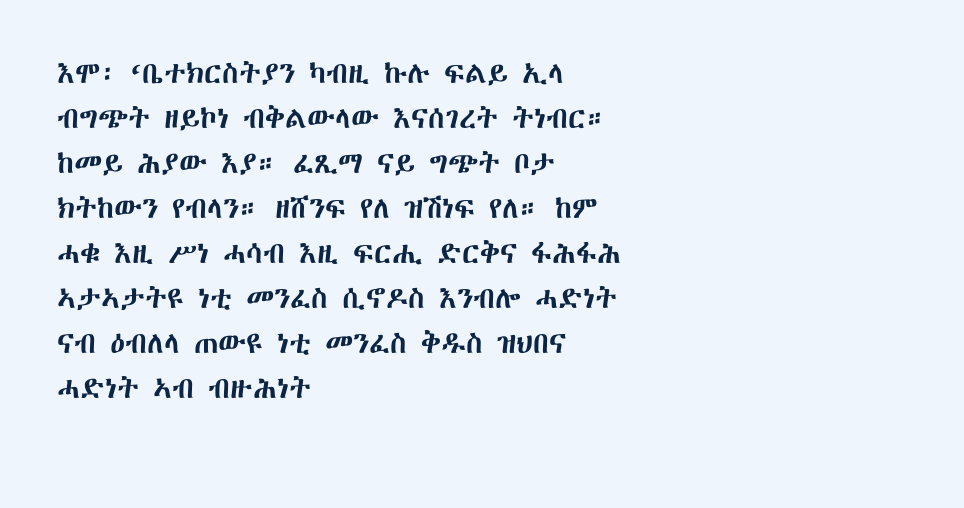እሞ፡ ‘ቤተክርስትያን ካብዚ ኩሉ ፍልይ ኢላ ብግጭት ዘይኮነ ብቅልውላው እናሰገረት ትነብር። ከመይ ሕያው እያ። ፈጺማ ናይ ግጭት ቦታ ክትከውን የብላን። ዘሸንፍ የለ ዝሽነፍ የለ። ከም ሓቁ እዚ ሥነ ሓሳብ እዚ ፍርሒ ድርቅና ፋሕፋሕ ኣታኣታትዩ ነቲ መንፈስ ሲኖዶስ እንብሎ ሓድነት ናብ ዕብለላ ጠውዩ ነቲ መንፈስ ቅዱስ ዝህበና ሓድነት ኣብ ብዙሕነት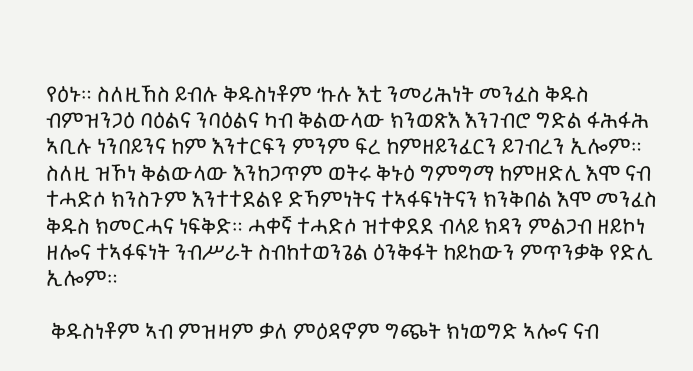የዕኑ። ስለዚኸስ ይብሉ ቅዱስነቶም ‘ኩሉ እቲ ንመሪሕነት መንፈስ ቅዱስ ብምዝንጋዕ ባዕልና ንባዕልና ካብ ቅልውላው ክንወጽእ እንገብሮ ግድል ፋሕፋሕ ኣቢሉ ነንበይንና ከም እንተርፍን ምንም ፍረ ከምዘይንፈርን ይገብረን ኢሎም። ስለዚ ዝኾነ ቅልውላው እንከጋጥም ወትሩ ቅኑዕ ግምግማ ከምዘድሊ እሞ ናብ ተሓድሶ ክንስጉም እንተተደልዩ ድኻምነትና ተኣፋፍነትናን ክንቅበል እሞ መንፈስ ቅዱስ ክመርሓና ነፍቅድ። ሓቀኛ ተሓድሶ ዝተቀደደ ብላይ ክዳን ምልጋብ ዘይኮነ ዘሎና ተኣፋፍነት ንብሥራት ስብከተወንጌል ዕንቅፋት ከይከውን ምጥንቃቅ የድሊ ኢሎም።

 ቅዱስነቶም ኣብ ምዝዛም ቃለ ምዕዳኖም ግጭት ክነወግድ ኣሎና ናብ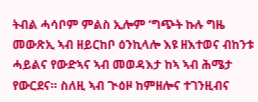ትብል ሓሳቦም ምልስ ኢሎም ‘ግጭት ኩሉ ግዜ መውጽኢ ኣብ ዘይርከቦ ዕንኪላሎ እዩ ዘእተወና ብከንቱ ሓይልና የውድኣና ኣብ መወዳእታ ከኣ ኣብ ሕሜታ የውርደና። ስለዚ ኣብ ጒዕዞ ከምዘሎና ተገንዚብና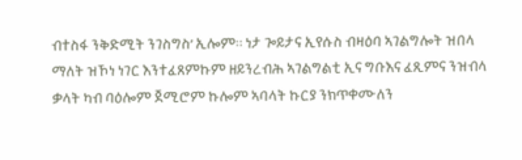ብተስፋ ንቅድሚት ንገስግስ’ ኢሎም። ነታ ጐይታና ኢየሱስ ብዛዕባ ኣገልግሎት ዝበላ ማለት ዝኾነ ነገር እንተፈጸምኩም ዘይንረብሕ ኣገልግልቲ ኢና ግቡእና ፈጺምና ንዝብላ ቃላት ካብ ባዕሎም ጀሚሮም ኩሎም ኣባላት ኩርያ ንክጥቀሙለን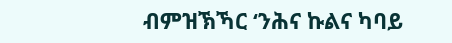ብምዝኽኻር ‘ንሕና ኩልና ካባይ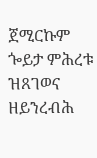ጀሚርኩም ጐይታ ምሕረቱ ዝጸገወና ዘይንረብሕ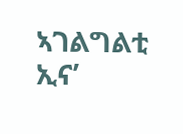ኣገልግልቲ ኢና’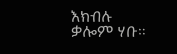እክብሉ ቃሎም ሃቡ።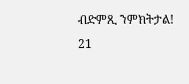ብድምጺ ንምክትታል!
21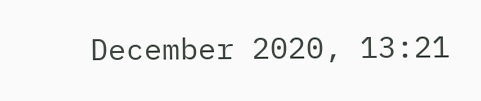December 2020, 13:21